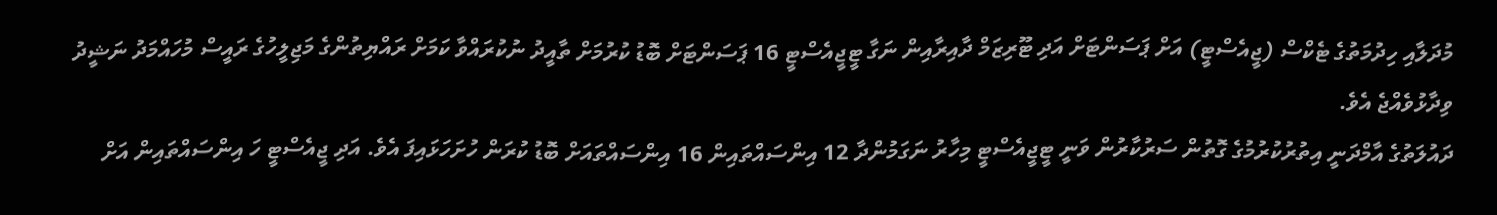މުދަލާއި ހިދުމަތުގެ ޓެކްސް (ޖީއެސްޓީ) އަށް ޕަސަންޓަށް އަދި ޓޫރިޒަމް ދާއިރާއިން ނަގާ ޓީޖީއެސްޓީ 16 ޕަސަންޓަށް ބޮޑު ކުރުމަށް ތާއީދު ނުކުރައްވާ ކަމަށް ރައްޔިތުންގެ މަޖިލީހުގެ ރައީސް މުހައްމަދު ނަޝީދު ވިދާޅުވެއްޖެ އެވެ.
ދައުލަތުގެ އާމްދަނީ އިތުރުކުރުމުގެ ގޮތުން ސަރުކާރުން ވަނީ ޓީޖީއެސްޓީ މިހާރު ނަގަމުންދާ 12 އިންސައްތައިން 16 އިންސައްތައަށް ބޮޑު ކުރަން ހުށަހަޅައިފަ އެވެ. އަދި ޖީއެސްޓީ ހަ އިންސައްތައިން އަށް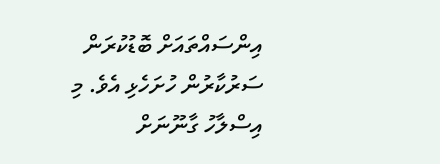އިންސައްތައަށް ބޮޑުކުރަން ސަރުކާރުން ހުށަހެޅި އެވެ. މި އިސްލާހު ގާނޫނަށް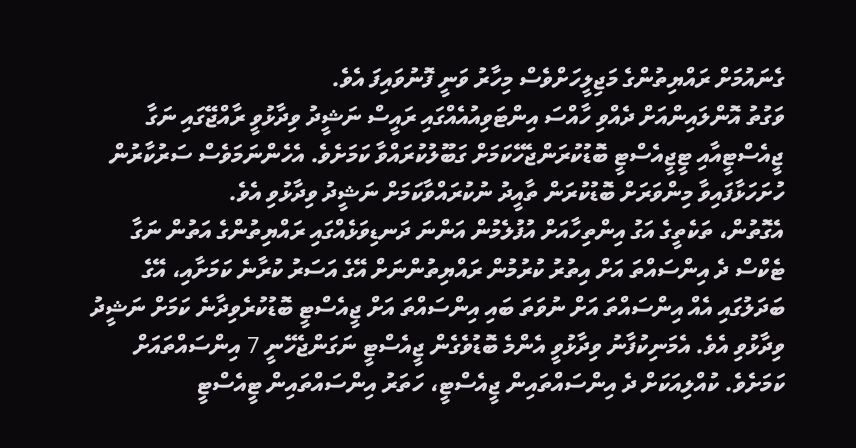ގެނައުމަށް ރައްޔިތުންގެ މަޖިލީހަށްވެސް މިހާރު ވަނީ ފޮނުވައިފަ އެވެ.
ވަގުތު އޮންލައިންއަށް ދެއްވި ހާއްސަ އިންޓަވިއުއެއްގައި ރައީސް ނަޝީދު ވިދާޅުވީ ރާއްޖޭގައި ނަގާ ޖީއެސްޓީއާއި ޓީޖީއެސްޓީ ބޮޑުކުރަންޖެހޭކަމަށް ގަބޫލުކުރައްވާ ކަމަށެވެ. އެހެންނަމަވެސް ސަރުކާރުން ހުށަހަޅާފައިވާ މިންވަރަށް ބޮޑުކުރަން ތާއީދު ނުކުރައްވާކަމަށް ނަޝީދު ވިދާޅުވި އެވެ.
އެގޮތުން، ތަކެތީގެ އަގު އިންތިހާއަށް އުފުލެމުން އަންނަ ދަނޑިވަޅެއްގައި ރައްޔިތުންގެ އަތުން ނަގާ ޓެކްސް ދެ އިންސައްތަ އަށް އިތުރު ކުރުމުން ރައްޔިތުންނަށް އޭގެ އަސަރު ކުރާނެ ކަމަށާއި، އޭގެ ބަދަލުގައި އެއް އިންސައްތަ އަށް ނުވަތަ ބައި އިންސައްތަ އަށް ޖީއެސްޓީ ބޮޑުކުރެވިދާނެ ކަމަށް ނަޝީދު ވިދާޅުވި އެވެ. އެމަނިކުފާނު ވިދާޅުވީ އެންމެ ބޮޑުވެގެން ޖީއެސްޓީ ނަގަންޖެހޭނީ 7 އިންސައްތައަށް ކަމަށެވެ. ކުއްލިއަކަށް ދެ އިންސައްތައިން ޖީއެސްޓީ، ހަތަރު އިންސައްތައިން ޓީއެސްޓީ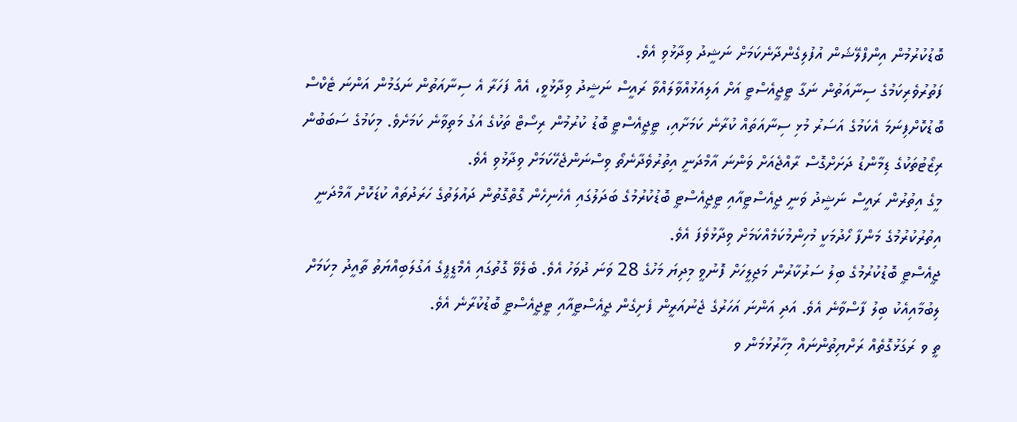ބޮޑުކުރުމުން އިންފްލޭޝަން އުފުލިގެންދާނެކަމަށް ނަޝީދު ވިދާޅުވި އެވެ.
ފަތުރުވެރިކަމުގެ ސިނާއަތުން ނަގާ ޓީޖީއެސްޓީ އަށް އަލިއަޅުއްވާލައްވާ ރައީސް ނަޝީދު ވިދާޅުވީ، އެއް ފަހަރާ އެ ސިނާއަތުން ނަގަމުން އަންނަ ޓެކްސް ބޮޑުކޮށްފިނަމަ އެކަމުގެ އަސަރު މުޅި ސިނާއަތައް ކުރާނެ ކަމަށާއި، ޓީޖީއެސްޓީ ބޮޑު ކުރުމުން ރިސޯޓް ތަކުގެ އަގު މަތިވާނެ ކަމަށެވެ. މިކަމުގެ ސަބަބުން ރިޒޯޓުތަކުގެ ޑިމާންޑު ދަށަށްގޮސް ރާއްޖެއަށް ވަންނަ އާމްދަނީ އިތުރުވެދާނެތޯ ވިސްނަންޖެހޭކަމަށް ވިދާޅުވި އެވެ.
މީގެ އިތުރުން ރައީސް ނަޝީދު ވަނީ ޖީއެސްޓީއާއި ޓީޖީއެސްޓީ ބޮޑުކުރުމުގެ ބަދަލުގައި އެހެނިހެން ގޮތްގޮތުން ދައުލަތުގެ ހަރަދުތައް ކުޑަކޮށް އާމްދަނީ އިތުރުކުރުމުގެ މަންފާ ހޯދުމަކީ މުހިންމުކަމެއްކަމަށް ވިދާޅުވެފަ އެވެ.
ޖީއެސްޓީ ބޮޑުކުރުމުގެ ބިލު ސަރުކާރުން މަޖިލީހަށް ފޮނުވީ މިދިޔަ މަހުގެ 28 ވަނަ ދުވަހު އެވެ. ބެލެވޭ ގޮތުގައި އެމްޑީޕީގެ އަގުލަބިއްޔަތު ތާއީދު މިކަމަށް ލިބުމާއިއެކު ބިލު ފާސްވާނެ އެވެ. އަދި އަންނަ އަހަރުގެ ޖެނުއަރީން ފެށިގެން ޖީއެސްޓީއާއި ޓީޖީއެސްޓީ ބޮޑުކުރާނެ އެވެ.
ތީ ވ ރަގަޅުގޮތެއް ރަށްޔިތުންނައް މިހާރުޅުމަން ވ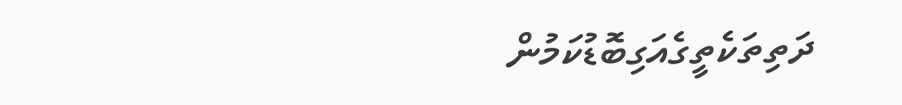ދަތިތަކެތީގެއަގިބޮޑުކަމުން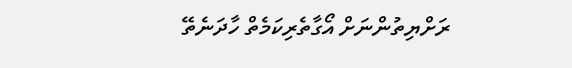ރަށްޔިތުންނަށް އޯގާތެރިކަމެތް ހާދަނެތޭ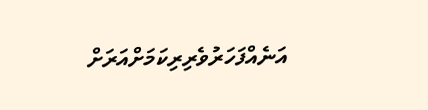އަނެއްފަހަރުވެރިރިކަމަށްއަރަށް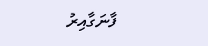ފާނަގާއިރު